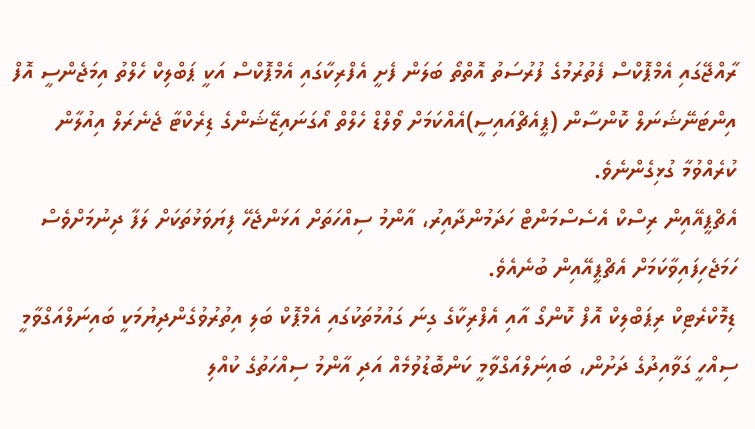ރާއްޖޭގައި އެމްޕޮކްސް ފެތުރުމުގެ ފުރުސަތު އޮތްތޯ ބަލަން ފެށީ އެފްރިކާގައި އެމްޕޮކްސް އަކީ ޕަބްލިކް ހެލްތު އިމަޖެންސީ އޮފް އިންޓަނޭޝަނަލް ކޮންސާން (ޕީއެޗްއައިސީ)އެއްކަމަށް ވޯލްޑް ހެލްތް އޯގަނައިޒޭޝަންގެ ޑިރެކްޓާ ޖެނެރަލް އިއުލާން ކުރެއްވުމާ ގުޅިގެންނެވެ.
އެޗްޕީއޭއިން ރިސްކް އެސެސްމަންޓް ހަދަމުންދާއިރު، އާންމު ސިއްހަތަށް އަޅަންޖެހޭ ފިޔަވަޅުތަކަށް ލަފާ ދިނުމަށްވެސް ހަމަޖެހިފައިވާކަމަށް އެޗްޕީއޭއިން ބުނެއެވެ.
ޑިމޮކްރެޓިކް ރިޕަބްލިކް އޮފް ކޮންގޯ އާއި އެފްރިކާގެ ގިނަ ގައުމުތަކުގައި އެމްޕޮކް ބަލި އިތުރުވުގެންދިޔުމަކީ ބައިނަލްއަގްވާމީ ސިއްހީ ގަވާއިދުގެ ދަށުން، ބައިނަލްއަގްވާމީ ކަންބޮޑުވުމެއް އަދި އާންމު ސިއްހަތުގެ ކުއްލި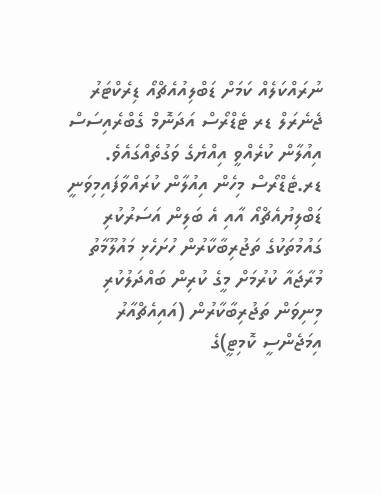ނުރައްކަލެއް ކަމަށް ޑަބްލިއުއެޗްއޯ ޑިރެކްޓަރު ޖެނެރަލް ޑރ ޓެޑްރޯސް އަދަނޮމް ގެބްރެއިސަސް އިއުލާން ކުރެއްވީ އިއްޔެގެ ވަގުތެއްގައެވެ.
ޑރ.ޓެޑްރޯސް މިހެން އިއުލާން ކުރައްވާފައިމިވަނީ ޑަބްލިޔުއެޗްއޯ އާއި އެ ބަލިން އަސަރުކުރި ގައުމުތަކުގެ ތަޖުރިބާކާރުން ހުށަހެޅި މައުލޫމާތު މުރާޖައާ ކުރުމަށް މީގެ ކުރިން ބައްދަލުކުރި މިނިވަން ތަޖުރިބާކާރުން (އައިއެޗްއާރު އިމަޖެންސީ ކޮމިޓީ)ގެ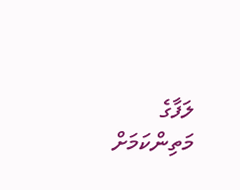ލަފާގެ މަތިންކަމަށް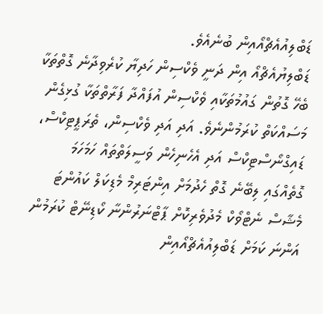ޑަބްލިއުއެޗްއޯއިން ބުނެއެވެ.
ޑަބްލިޔުއެޗްއޯ އިން ދަނީ ވެކްސިން ހަދިޔާ ކުރެވިދާނެ ގޮތްތަކާ ބެހޭ ގޮތުން ގައުމުތަކާއި ވެކްސިން އުފައްދާ ފަރާތްތަކާ ގުޅިގެން މަސައްކަތް ކުރަމުންނެވެ. އަދި އަދި ވެކްސިން، ތެރަޕީޓިކްސް، ޑައިގްނޯސްޓިކްސް އަދި އެހެނިހެން ވަސީލަތްތައް ހަމަހަމަ ގޮތެއްގައި ލިބޭނެ ގޮތް ހެދުމަށް އިންޓަރިމް މެޑިކަލް ކައުންޓަ މެޝާސް ނެޓްވޯކް މެދުވެރިކޮށް ޕާޓްނަރުންނާ ކޯޑިނޭޓް ކުރަމުން އަންނަ ކަމަށް ޑަބްލިއުއެޗްއޯއިން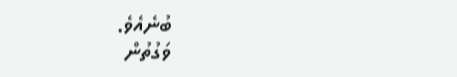ބުނެއެވެ.
ވަގުތުން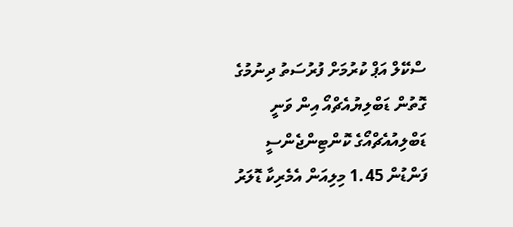ސްކޭލް އަޕް ކުރުމަށް ފުރުސަތު ދިނުމުގެ ގޮތުން ޑަބްލިޔުއެޗްއޯ އިން ވަނީ ޑަބްލިއުއެޗްއޯގެ ކޮންޓިންޖެންސީ ފަންޑުން 1.45 މިލިއަން އެމެރިކާ ޑޮލަރު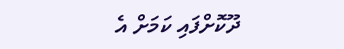ދޫކޮށްފައި ކަމަށް އެ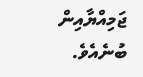ޖަމިއްޔާއިން ބުނެއެވެ.